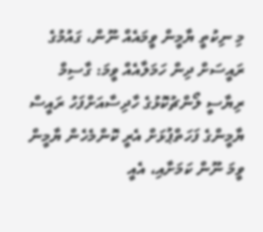މި ނިކުތީ ޔާމީން ވީމައެއް ނޫން، ގައުމުގެ ރައީސަށް ދިން ހަމަލާއެއް ވީމަ: ގާސިމް
ރިޔާސީ ލޯންޗުކޮޅުގެ ހާދިސާއަށްފަހު ރައީސް ޔާމީންގެ ފަހަތްޕުޅަށް އެރީ ކޮންމެހެން ޔާމީން ވީމަ ނޫން ކަމަށާއި، އެއީ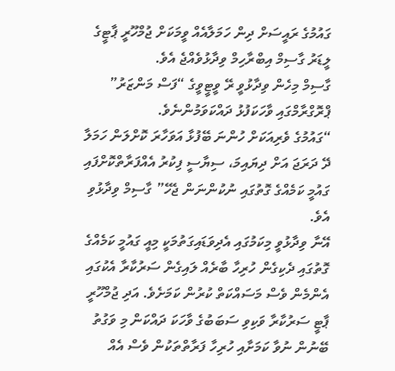ގައުމުގެ ރައީސަށް ދިން ހަމަލާއެއް ވީމަކަށް ޖުމްހޫރީ ޕާޓީގެ ލީޑަރު ގާސިމް އިބްރާހިމް ވިދާޅުވެއްޖެ އެވެ.
ގާސިމް މިހެން ވިދާޅުވީ ރޭ ވީޓީވީގެ “ފަސް މަންޒަރު” ޕްރޮގްރާމްގައި ވާހަކަފުޅު ދައްކަވަމުންނެވެ.
“ގައުމުގެ ވެރިއަކަށް ހުންނަ ބޭފުޅާ އަވަހާރަ ކޮށްލަން ހަމަލާ ދޭ ދަރަޖަ އަށް ދިޔައިމަ، ސިޔާސީ ފިކުރު އެއްފަރާތްކޮށްފައި ގައުމީ ކަމެއްގެ ގޮތުގައި ނުކުންނަން ޖެހޭ” ގާސިމް ވިދާޅުވި އެވެ.
އޭނާ ވިދާޅުވީ މިކަމުގައި އެދިވަޑައިގަތުމަކީ މިއީ ގައުމީ ކަމެއްގެ ގޮތުގައި ދެކިގެން ހުރިހާ ބާރެއް ލައިގެން ސަރުކާރާ އެކުގައި އެންމެން ވެސް މަސައްކަތް ކުރުން ކަމަށެވެ. އަދި ޖުމްހޫރީ ޕާޓީ ސަރުކާރާ ވަކިވި ސަބަބުގެ ވާހަކަ ދައްކަން މި ވަގުތު ބޭނުން ނުވާ ކަމަށާއި ހުރިހާ ފަރާތްތަކުން ވެސް އެއް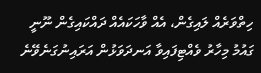ހިތްވަރެއް ލައިގެން، އެއް ވާހަކައެއް ދައްކައިގެން ނޫނީ ގައުމު މިހާރު ވެއްޓިފައިވާ އަނދަވަޅުން އަރައިނުގަނެވޭނެ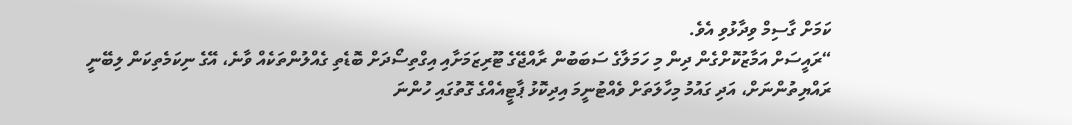ކަމަށް ގާސިމް ވިދާޅުވި އެވެ.
“ރައީސަށް އަމާޒުކޮށްގެން ދިން މި ހަމަލާގެ ސަބަބުން ރާއްޖޭގެ ޓޫރިޒަމަށާއި އިގްތިސޯދަށް ބޮޑެތި ގެއްލުންތަކެއް ވާނެ، އޭގެ ނިކަމެތިކަން ލިބޭނީ ރައްޔިތުންނަށް، އަދި ގައުމު މިހާލަތަށް ވެއްޓުނީމަ އިދިކޮޅު ޕާޓީއެއްގެ ގޮތުގައި ހުންނަ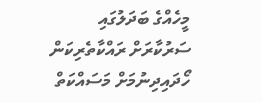މީހެއްގެ ބަދަލުގައި ސަރުކާރަށް ރައްކާތެރިކަން ހޯދައިދިނުމަށް މަސައްކަތް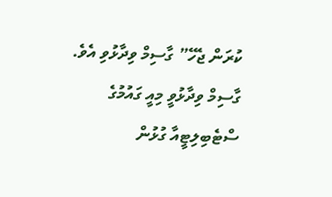ކުރަން ޖެހޭ” ގާސިމް ވިދާޅުވި އެވެ.
ގާސިމް ވިދާޅުވީ މިއީ ގައުމުގެ ސްޓެބިލިޓީއާ ގުޅުން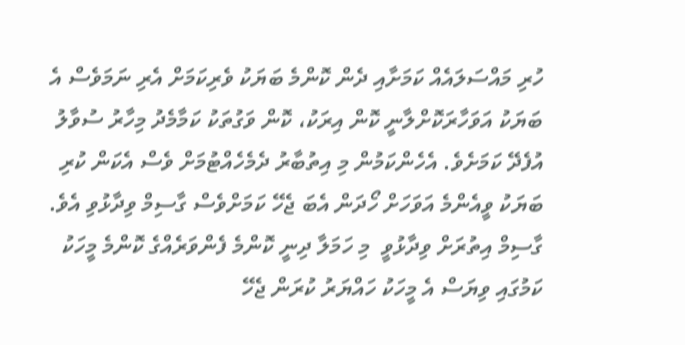ހުރި މައްސަލައެއް ކަމަށާއި ދެން ކޮންމެ ބަޔަކު ވެރިކަމަށް އެރި ނަމަވެސް އެ ބަޔަކު އަވަހާރަކޮށްލާނީ ކޮން އިރަކު، ކޮން ވަގުތަކު ކަމާމެދު މިހާރު ސުވާލު އުފެދޭ ކަމަށެވެ. އެހެންކަމުން މި އިތުބާރު ދެމެހެއްޓުމަށް ވެސް އެކަން ކުރި ބަޔަކު ވީއެންމެ އަވަހަށް ހޯދަން އެބަ ޖެހޭ ކަމަށްވެސް ގާސިމް ވިދާޅުވި އެވެ.
ގާސިމް އިތުރަށް ވިދާޅުވީ  މި ހަމަލާ ދިނީ ކޮންމެ ފެންވަރެއްގެ ކޮންމެ މީހަކު ކަމުގައި ވިޔަސް އެ މީހަކު ހައްޔަރު ކުރަން ޖެހޭ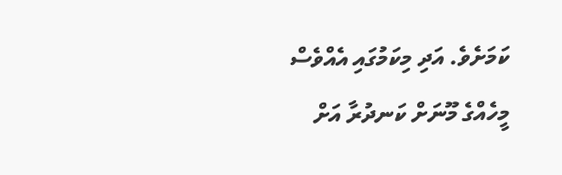ކަމަށެވެ. އަދި މިކަމުގައި އެއްވެސް މީހެއްގެ މޫނަށް ކަނދުރާ އަށް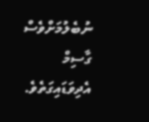ނުބެލުމަށްވެސް ގާސިމް އެދިވަޑައިގަތެވެ.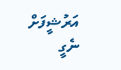އަރުޝީފަށް ނެގީ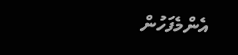އެންމެފަހުން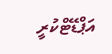އަޕްޑޭޓްކުރީ